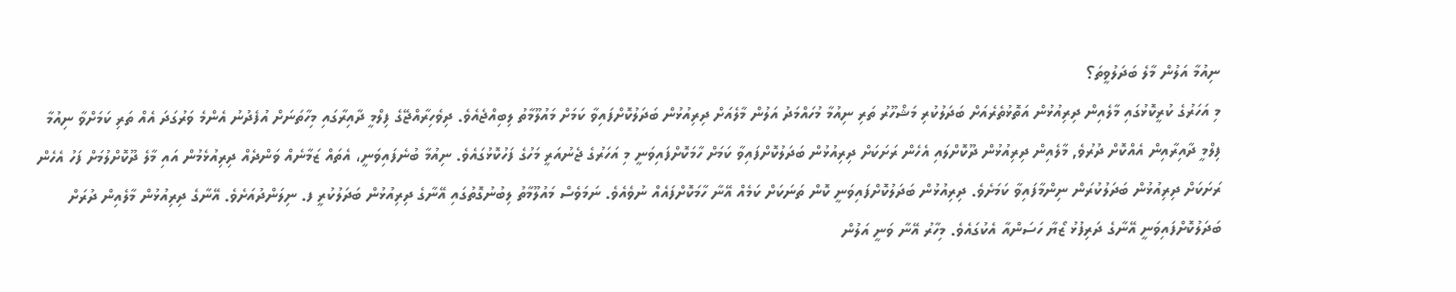ނިއުމާ އަލުން މާލެ ބަދަލުވީތަ؟
މި އަހަރުގެ ކުރީކޮޅުގައި މާލެއިން ދިރިއުޅުން އަތޮޅުތެރެއަށް ބަދަލުކުރި މަޝްހޫރު ތަރި ނިއުމާ މުހައްމަދު އަލުން މާލެއަށް ދިރިއުޅުން ބަދަލުކޮށްފައިވާ ކަމަށް މައުލޫމާތު ލިބިއްޖެއެވެ. ދިވެހިރާއްޖޭގެ ފިލްމީ ދާއިރާގައި މިހާތަނަށް އުފެދުނު އެންމެ ވަރުގަދަ އެއް ތަރި ކަމަށްވާ ނިއުމާ ފިލްމީ ދާއިރާއިން އެއްކޮށް ދުރުވެ, މާލެއިން ދިރިއުޅުން ދޫކޮށްލައި އެހެން ރަށަކަށް ދިރިއުޅުން ބަދަލުކޮށްފައިވާ ކަމަށް ހާމަކޮށްފައިވަނީ މި އަހަރުގެ ޖެނުއަރީ މަހުގެ ފަހުކޮޅުގައެވެ. ނިއުމާ ބުނެފައިވަނީ، އެތައް ޒަމާނެއް ވަންދެއް ދިރިއުޅެމުން އައި މާލެ ދޫކޮށްލުމަށް ފަހު އެހެން ރަށަކަށް ދިރިއުޅުން ބަދަލުކުރަން ނިންމާފައިވާ ކަމަށެވެ. ދިރިއުޅުން ބަދަލުކޮށްފައިވަނީ ކޮން ތަނަކަށް ކަމެއް އޭނާ ހާމަކޮށްފައެއް ނުވެއެވެ. ނަމަވެސް މައުލޫމާތު ލިބުނުގޮތުގައި އޭނާގެ ދިރިއުޅުން ބަދަލުކުރީ ފ. ނިލަންދުއަށެވެ. އޭނާގެ ދިރިއުޅުން މާލެއިން ދުރަށް ބަދަލުކޮށްފައިވަނީ އޭނާގެ ދަރިފުޅު ޒޯޔާ ހަސަންއާ އެކުގައެވެ. މިހާރު އޭނާ ވަނީ އަލުން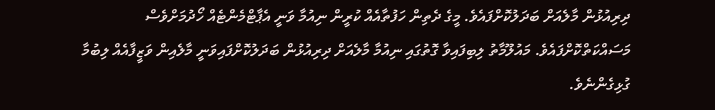ދިރިއުޅުން މާލެއަށް ބަދަލުކޮށްފައެވެ. މީގެ ދެތިން ހަފުތާއެއް ކުރީން ނިއުމާ ވަނީ އެޕާޓްމެންޓެއް ހޯދުމަށްވެސް މަސައްކަތްކޮށްފައެވެ. މައުލޫމާތު ލިބިފައިވާ ގޮތުގައި ނިއުމާ މާލެއަށް ދިރިއުޅުން ބަދަލުކޮށްފައިވަނީ މާލެއިން ވަޒީފާއެއް ލިބުމާ ގުޅިގެންނެވެ.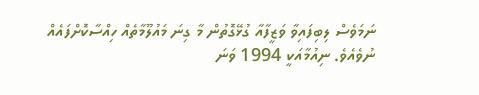ނަމަވެސް ލިބިފައިވާ ވަޒީފާއާ ގުޅޭގޮތުން މާ ގިނަ މައުލޫމާތެއް ހިއްސާކޮށްފައެއް ނުވެއެވެ. ނިއުމާއަކީ 1994 ވަނަ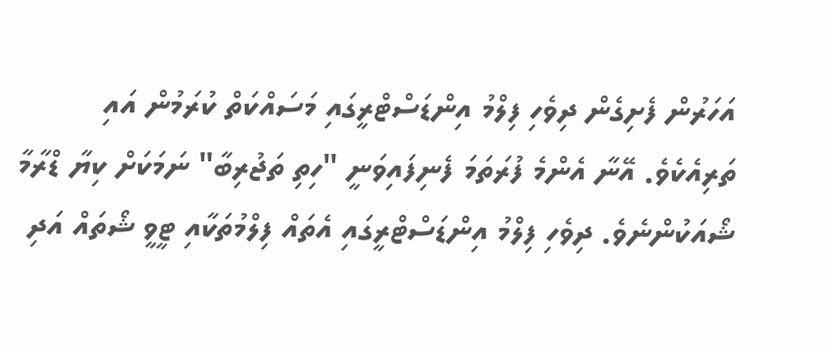އަހަރުން ފެށިގެން ދިވެހި ފިލްމު އިންޑަސްޓްރީގައި މަސައްކަތް ކުރަމުން އައި ތަރިއެކެވެ. އޭނާ އެންމެ ފުރަތަމަ ފެނިފައިވަނީ "ހިތި ތަޖުރިބާ" ނަމަކަށް ކިޔާ ޑްރާމާ ޝޯއަކުންނެވެ. ދިވެހި ފިލްމު އިންޑަސްޓްރީގައި އެތައް ފިލްމުތަކާއި ޓީވީ ޝޯތައް އަދި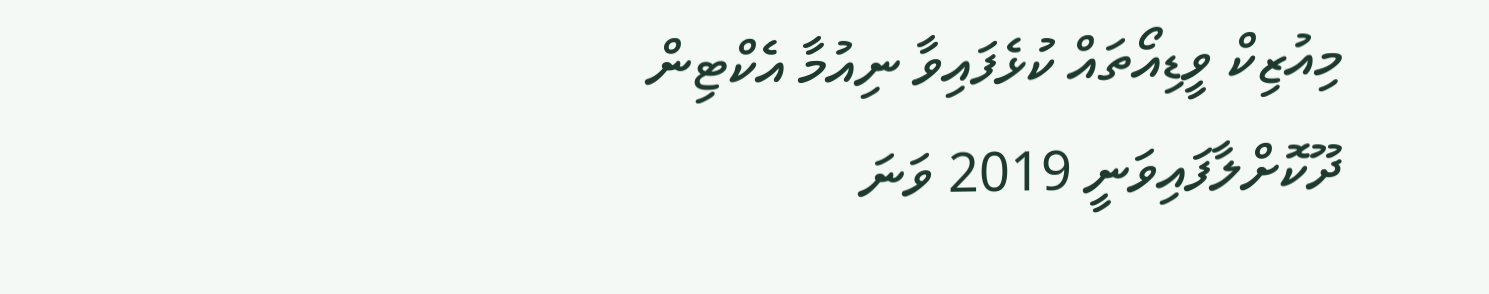މިއުޒިކް ވީޑިއޯތައް ކުޅެފައިވާ ނިއުމާ އެކްޓިން ދޫކޮށްލާފައިވަނީ 2019 ވަނަ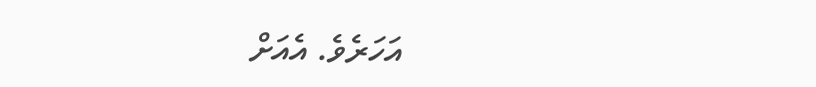އަހަރެވެ. އެއަށް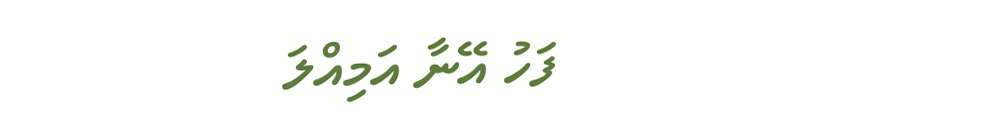ފަހު އޭނާ އަމިއްލަ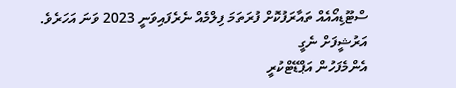ސްޓޫޑިއޯއެއް ތައާރަފުކޮށް ފުރަތަމަ ފިލްމެއް ނެރެފައިވަނީ 2023 ވަނަ އަހަރެވެ.
އަރުޝީފަށް ނެގީ
އެންމެފަހުން އަޕްޑޭޓްކުރީ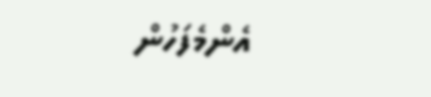އެންމެފަހުން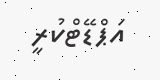އަޕްޑޭޓްކުރީ